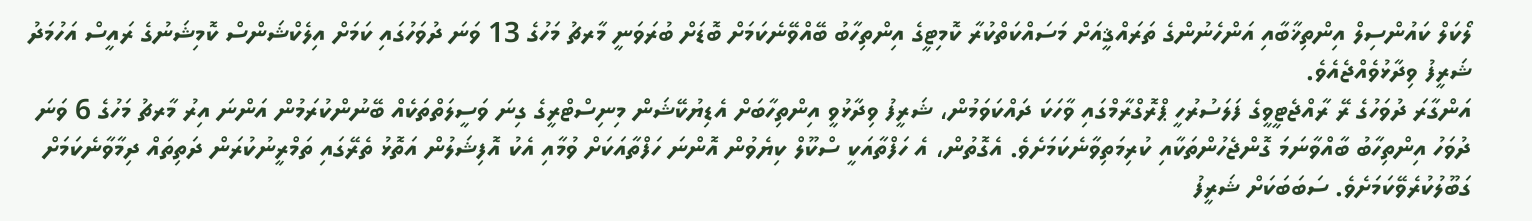ލޯކަލް ކައުންސިލް އިންތިޚާބާއި އަންހެނުންގެ ތަރައްޤީއަށް މަސައްކަތްކުރާ ކޮމިޓީގެ އިންތިހާބު ބޭއްވޭނެކަމަށް ބޮޑަށް ބުރަވަނީ މާރޗު މަހުގެ 13 ވަނަ ދުވަހުގައި ކަމަށް އިލެކްޝަންސް ކޮމިޝަނުގެ ރައީސް އަހުމަދު ޝަރީފު ވިދާޅުވެއްޖެއެވެ.
އަންގާރަ ދުވަހުގެ ރޭ ރާއްޖެޓީވީގެ ފަލަސުރުހީ ޕްރޮގްރާމްގައި ވާހަކަ ދައްކަވަމުން، ޝަރީފު ވިދާޅުވީ އިންތިހާބަށް އެޑިޔުކޭޝަން މިނިސްޓްރީގެ ގިނަ ވަސީލަތްތަކެއް ބޭނުންކުރަމުން އަންނަ އިރު މާރޗު މަހުގެ 6 ވަނަ ދުވަހު އިންތިހާބު ބާއްވާނަމަ ގޮންޖެހުންތަކާއި ކުރިމަތިވާނެކަމަށެވެ. އެގޮތުން، އެ ހަފްތާއަކީ ސްކޫލް ކިޔެވުން އޮންނަ ހަފްތާއަކަށް ވުމާއި އެކު އޮފިޝަލުން އަތޮޅު ތެރޭގައި ތަމްރީނުކުރަން ދަތިތައް ދިމާވާނެކަމަށް ގަބޫލުކުރެވޭކަމަށެވެ. ސަބަބަކަށް ޝަރީފު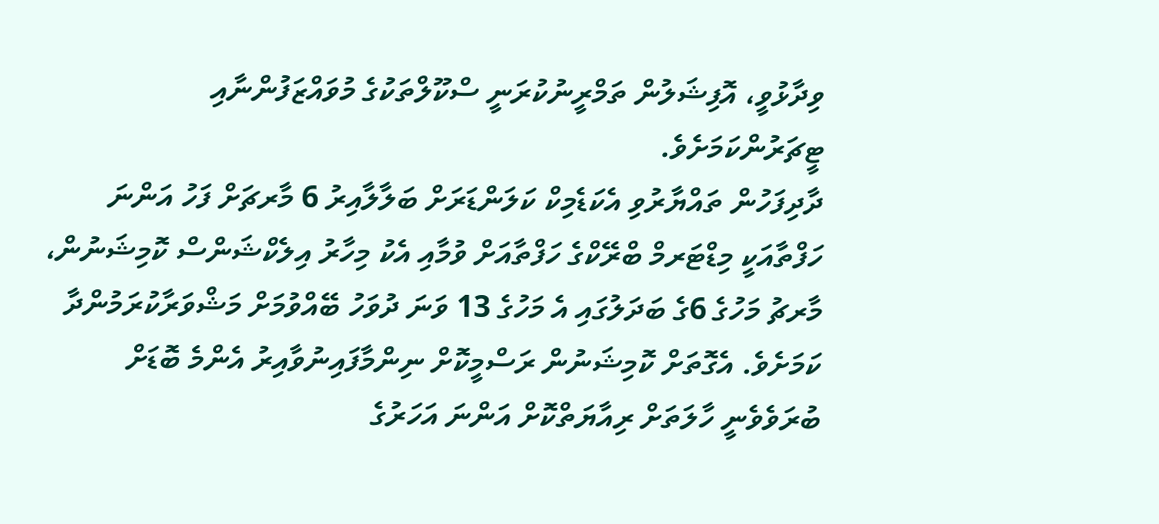ވިދާޅުވީ، އޮފިޝަލުން ތަމްރީނުކުރަނީ ސްކޫލްތަކުގެ މުވައްޒަފުންނާއި ޓީޗަރުންކަމަށެވެ.
ދާދިފަހުން ތައްޔާރުވި އެކަޑެމިކް ކަލަންޑަރަށް ބަލާލާއިރު 6 މާރޗަށް ފަހު އަންނަ ހަފްތާއަކީ މިޑްޓަރމް ބްރޭކްގެ ހަފްތާއަށް ވުމާއި އެކު މިހާރު އިލެކްޝަންސް ކޮމިޝަނުން، މާރޗު މަހުގެ 6ގެ ބަދަލުގައި އެ މަހުގެ 13 ވަނަ ދުވަހު ބޭއްވުމަށް މަޝްވަރާކުރަމުންދާ ކަމަށެވެ. އެގޮތަށް ކޮމިޝަނުން ރަސްމީކޮށް ނިންމާފައިނުވާއިރު އެންމެ ބޮޑަށް ބުރަވެވެނީ ހާލަތަށް ރިއާޔަތްކޮށް އަންނަ އަހަރުގެ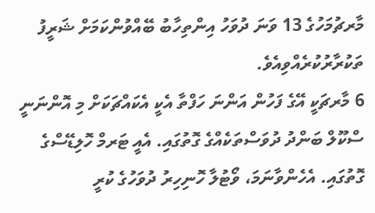މާރޗުމަހުގެ 13 ވަނަ ދުވަހު އިންތިހާބު ބޭއްވުންކަމަށް ޝަރީފު ތަކުރާރުކުރެއްވިއެވެ.
6 މާރޗަކީ އޭގެ ފަހުން އަންނަ ހަފްތާ އެކީ އެކައްޗަކަށް މި އޮންނަނީ ސްކޫލް ބަންދު ދުވަސްތަކެއްގެ ގޮތުގައި. އެއީ ޓަރމް ހޮލިޑޭސްގެ ގޮތުގައި. އެހެންވާނަމަ، ވޯޓުލާ ހޮނިހިރު ދުވަހުގެ ކުރީ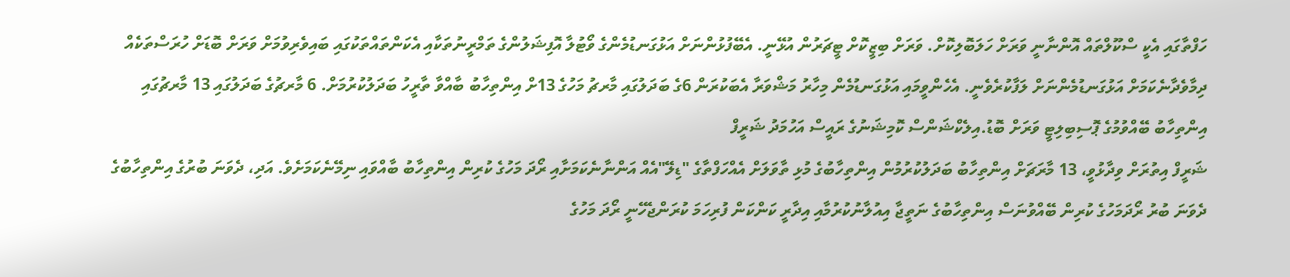ހަފްތާގައި އެކީ ސްކޫލްތައް އޮންނާނީ ވަރަށް ހަލަބޮލިކޮށް. ވަރަށް ބިޒީކޮށް ޓީޗަރުން އުޅޭނީ. އެބޭފުޅުންނަށް އަޅުގަނޑުމެންގެ ވޯޓުލާ އޮފިޝަލުންގެ ތަމްރީނުތަކާއި އެކަންތައްތަކުގައި ބައިވެރިވުމަށް ވަރަށް ބޮޑަށް ހުރަސްތަކެއް ދިމާވެދާނެކަމަށް އަޅުގަނޑުމެންނަށް ލަފާކުރެވެނީ. އެހެންވީމައި އަޅުގަނޑުމެން މިހާރު މަޝްވަރާ އެބަކުރަން 6ގެ ބަދަލުގައި މާރޗު މަހުގެ 13ށް އިންތިހާބު ބާއްވާ ތާރީހު ބަދަލުކުރުމަށް. 6 މާރޗުގެ ބަދަލުގައި 13 މާރޗުގައި އިންތިހާބު ބޭއްވުމުގެ ޕޮސިބިލިޓީ ވަރަށް ބޮޑު.އިލެކްޝަންސް ކޮމިޝަނުގެ ރައީސް އަހުމަދު ޝަރީފް
ޝަރީފް އިތުރަށް ވިދާޅުވީ، 13 މާރަޗަށް އިންތިހާބު ބަދަލުކުރުމުން އިންތިހާބުގެ މުޅި ތާވަލަށް އެއްހަފްތާގެ "ޑިލޭ"އެއް އަންނާނެކަމަށާއި ރޯދަ މަހުގެ ކުރިން އިންތިހާބު ބާއްވައި ނިމޭނެކަމަށެވެ. އަދި، ދެވަނަ ބުރުގެ އިންތިހާބުގެ ދެވަނަ ބުރު ރޯދަމަހުގެ ކުރިން ބޭއްވުނަސް އިންތިހާބުގެ ނަތީޖާ އިއުލާނުކުރުމާއި އިދާރީ ކަންކަން ފުރިހަމަ ކުރަންޖެހޭނީ ރޯދަ މަހުގެ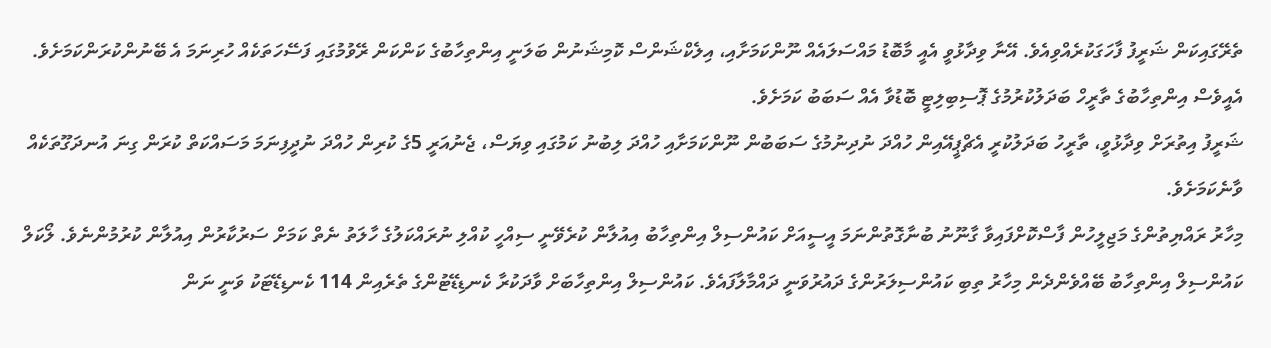ތެރޭގައިކަން ޝަރީފު ފާހަގަކުރެއްވިއެވެ. އޭނާ ވިދާޅުވީ އެއީ މާބޮޑު މައްސަލައެއް ނޫންކަމަށާއި، އިލެކްޝަންސް ކޮމިޝަނުން ބަލަނީ އިންތިހާބުގެ ކަންކަން ރޭވުމުގައި ފަސޭހަތަކެއް ހުރިނަމަ އެ ބޭނުންކުރަންކަމަށެވެ. އެއީވެސް އިންތިހާބުގެ ތާރީހް ބަދަލުކުރުމުގެ ޕޮސިބިލިޓީ ބޮޑުވާ އެއް ސަބަބު ކަމަށެވެ.
ޝަރީފު އިތުރަށް ވިދާޅުވީ، ތާރީހު ބަދަލުކުރީ އެޗްޕީއޭއިން ހުއްދަ ނުދިނުމުގެ ސަބަބުން ނޫންކަމަށާއި ހުއްދަ ލިބުނު ކަމުގައި ވިޔަސް، ޖެނުއަރީ 5ގެ ކުރިން ހުއްދަ ނުދީފިނަމަ މަސައްކަތް ކުރަން ގިނަ އުނދަގޫތަކެއް ވާނެކަމަށެވެ.
މިހާރު ރައްޔިތުންގެ މަޖިލީހުން ފާސްކޮށްފައިވާ ގާނޫނު ބުނާގޮތުންނަމަ އީސީއަށް ކައުންސިލް އިންތިހާބު އިއުލާން ކުރެވޭނީ ސިއްހީ ކުއްލި ނުރައްކަލުގެ ހާލަތު ނެތް ކަމަށް ސަރުކާރުން އިއުލާން ކުރުމުންނެވެ. ލޯކަލް ކައުންސިލް އިންތިހާބު ބޭއްވެންދެން މިހާރު ތިބި ކައުންސިލަރުންގެ ދައުރުވަނީ ދައްމާލާފައެވެ. ކައުންސިލް އިންތިހާބަށް ވާދަކުރާ ކެނޑިޑޭޓުންގެ ތެރެއިން 114 ކެނޑިޑޭޓަކު ވަނީ ނަން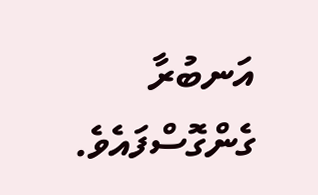އަނބުރާ ގެންގޮސްފައެވެ.